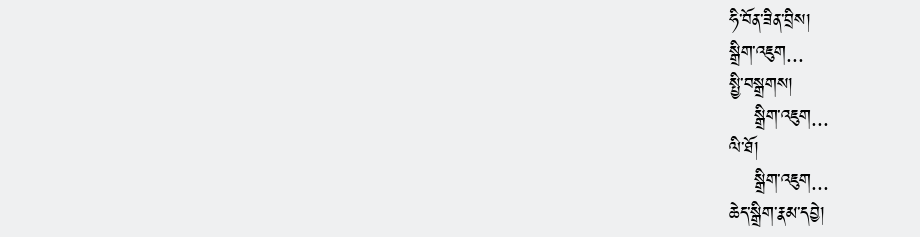ཧི་བོན་ཟིན་བྲིས།
སྒྲིག་འཇུག...
སྤྱི་བསྒྲགས།
    སྒྲིག་འཇུག...
ལི་ཐོ།
    སྒྲིག་འཇུག...
ཆེད་སྒྲིག་རྣམ་དབྱེ།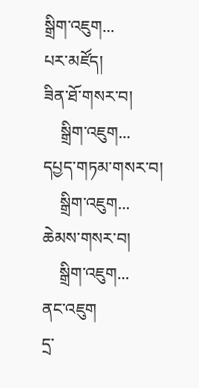སྒྲིག་འཇུག...
པར་མཛོད།
ཟིན་ཐོ་གསར་བ།
    སྒྲིག་འཇུག...
དཔྱད་གཏམ་གསར་བ།
    སྒྲིག་འཇུག...
ཆེམས་གསར་བ།
    སྒྲིག་འཇུག...
ནང་འཇུག
དྲ་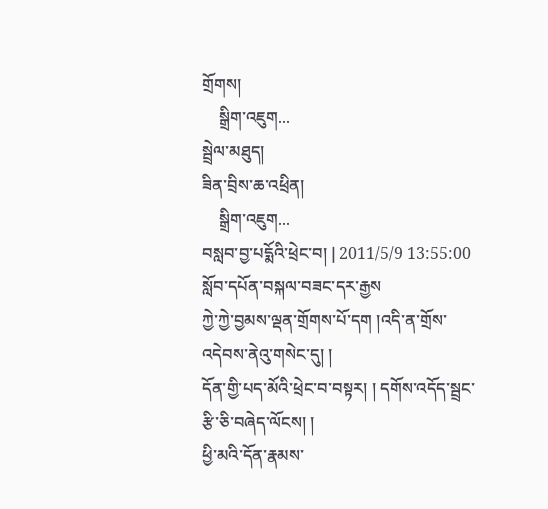གྲོགས།
    སྒྲིག་འཇུག...
སྦྲེལ་མཐུད།
ཟིན་བྲིས་ཆ་འཕྲིན།
    སྒྲིག་འཇུག...
བསླབ་བྱ་པདྨོའི་ཕྲེང་བ། | 2011/5/9 13:55:00
སློབ་དཔོན་བསྐལ་བཟང་དར་རྒྱས
ཀྱེ་ཀྱེ་བྱམས་ལྡན་གྲོགས་པོ་དག །འདི་ན་གྲོས་འདེབས་ནེའུ་གསེང་དུ། །
དོན་གྱི་པད་མོའི་ཕྲེང་བ་བསྟར། ། དགོས་འདོད་སྦྲང་རྩི་ཅི་བཞེད་ལོངས། །
ཕྱི་མའི་དོན་རྣམས་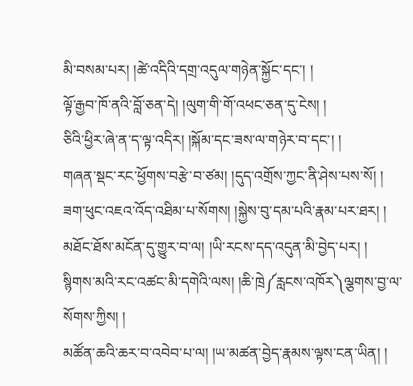མི་བསམ་པར། །ཚེ་འདིའི་དགྲ་འདུལ་གཉེན་སྐྱོང་དང་། །
ལྟོ་རྒྱབ་ཁོ་ནའི་བློ་ཅན་དེ། །ལུག་གི་གོ་འཕང་ཅན་དུ་ངེས། །
ཅིའི་ཕྱིར་ཞེ་ན་ད་ལྟ་འདིར། །སྐོམ་དང་ཟས་ལ་གཉེར་བ་དང་། །
གཞན་སྡང་རང་ཕྱོགས་བརྩེ་བ་ཙམ། །དུད་འགྲོས་ཀྱང་ནི་ཤེས་པས་སོ། །
ཟག་ཕུང་འཇའ་འོད་འཐིམ་པ་སོགས། །སྐྱེས་བུ་དམ་པའི་རྣམ་པར་ཐར། །
མཐོང་ཐོས་མངོན་དུ་གྱུར་བ་ལ། །ཡི་རངས་དད་འདུན་མི་བྱེད་པར། །
སྙིགས་མའི་རང་འཚང་མི་དགེའི་ལས། །ཆི་ཁྲེ༼རླངས་འཁོར༽ལྕགས་བྱ་ལ་སོགས་ཀྱིས། །
མཚོན་ཆའི་ཆར་བ་འབེབ་པ་ལ། །ཡ་མཚན་བྱེད་རྣམས་ལྟས་ངན་ཡིན། །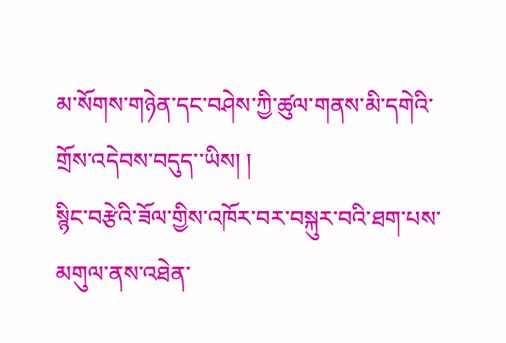མ་སོགས་གཉེན་དང་བཤེས་ཀྱི་ཚུལ་གནས་མི་དགེའི་གྲོས་འདེབས་བདུད་་ཡིས། །
སྙིང་བརྩེའི་ཟོལ་གྱིས་འཁོར་བར་བསྐུར་བའི་ཐག་པས་མགུལ་ནས་འཐེན་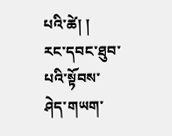པའི་ཚེ། །
རང་དབང་ཐུབ་པའི་སྟོབས་ཤེད་གཡག་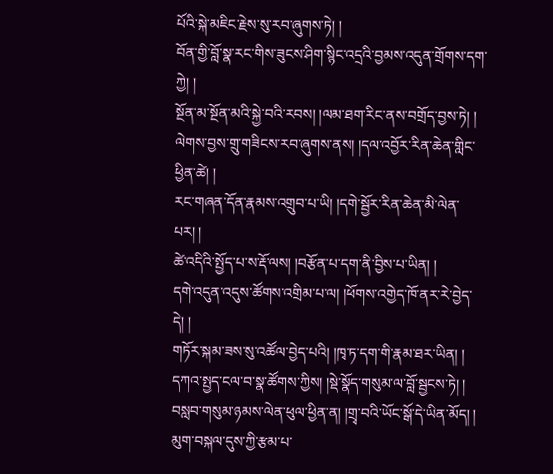པོའི་སྐེ་མཇིང་རྗེས་སུ་རབ་ཞུགས་ཏེ། །
བོན་གྱི་བློ་སྣ་རང་གིས་ཟུངས་ཤིག་སྙིང་འདྲའི་བྱམས་འདུན་གྲོགས་དག་ཀྱེ། །
སྔོན་མ་སྔོན་མའི་སྐྱེ་བའི་རབས། །ལམ་ཐག་རིང་ནས་བགྲོད་བྱས་ཏེ། །
ལེགས་བྱས་གྲུ་གཟིངས་རབ་ཞུགས་ནས། །དལ་འབྱོར་རིན་ཆེན་གླིང་ཕྱིན་ཚེ། །
རང་གཞན་དོན་རྣམས་འགྲུབ་པ་ཡི། །དགེ་སྦྱོར་རིན་ཆེན་མི་ལེན་པར། །
ཚེ་འདིའི་སྤྱོད་པ་ས་རྡོ་ལས། །བརྩོན་པ་དག་ནི་བྱིས་པ་ཡིན། །
དགེ་འདུན་འདུས་ཚོགས་འགྲིམ་པ་ལ། །ཕོགས་འགྱེད་ཁོ་ནར་རེ་བྱེད་དེ། །
གཏོར་སྐམ་ཟས་སུ་འཚོལ་བྱེད་པའི། །ཁྭ་ཏ་དག་གི་རྣམ་ཐར་ཡིན། །
དཀའ་སྤྱད་ངལ་བ་སྣ་ཚོགས་ཀྱིས། །སྡེ་སྣོད་གསུམ་ལ་བློ་སྦྱངས་ཏེ། །
བསླབ་གསུམ་ཉམས་ལེན་ཕུལ་ཕྱིན་ན། །གྲྭ་བའི་ཡོང་སྒོ་དེ་ཡིན་མོད། །
མུག་བསྐལ་དུས་ཀྱི་རྩམ་པ་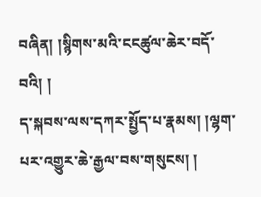བཞིན། །སྙིགས་མའི་ངངཚུལ་ཆེར་བདོ་བའི། །
ད་སྐབས་ལས་དཀར་སྤྱོད་པ་རྣམས། །ལྷག་པར་འགྱུར་ཆེ་རྒྱལ་བས་གསུངས། །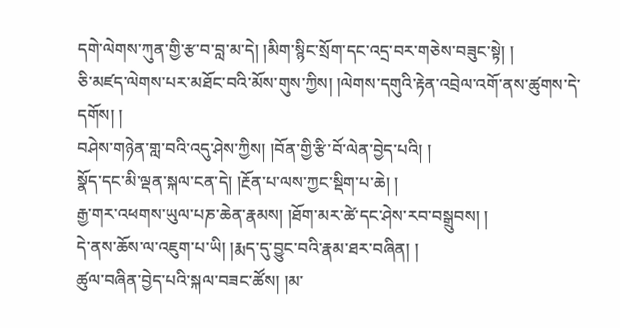དགེ་ལེགས་ཀུན་གྱི་རྩ་བ་བླ་མ་དེ། །མིག་སྙིང་སྲོག་དང་འདྲ་བར་གཅེས་བཟུང་སྟེ། །
ཅི་མཛད་ལེགས་པར་མཐོང་བའི་མོས་གུས་ཀྱིས། །ལེགས་དགུའི་རྟེན་འབྲེལ་འགོ་ནས་ཚུགས་དེ་དགོས། །
བཤེས་གཉེན་གླ་བའི་འདུ་ཤེས་ཀྱིས། །བོན་གྱི་རྩི་བོ་ལེན་བྱེད་པའི། །
སྣོད་དང་མི་ལྡན་སྐལ་ངན་དེ། །རྔོན་པ་ལས་ཀྱང་སྡིག་པ་ཆེ། །
རྒྱ་གར་འཕགས་ཡུལ་པཎ་ཆེན་རྣམས། །ཐོག་མར་ཚེ་དང་ཤེས་རབ་བསྒྲུབས། །
དེ་ནས་ཆོས་ལ་འཇུག་པ་ཡི། །རྨད་དུ་བྱུང་བའི་རྣམ་ཐར་བཞིན། །
ཚུལ་བཞིན་བྱེད་པའི་སྐལ་བཟང་ཚོས། །མ་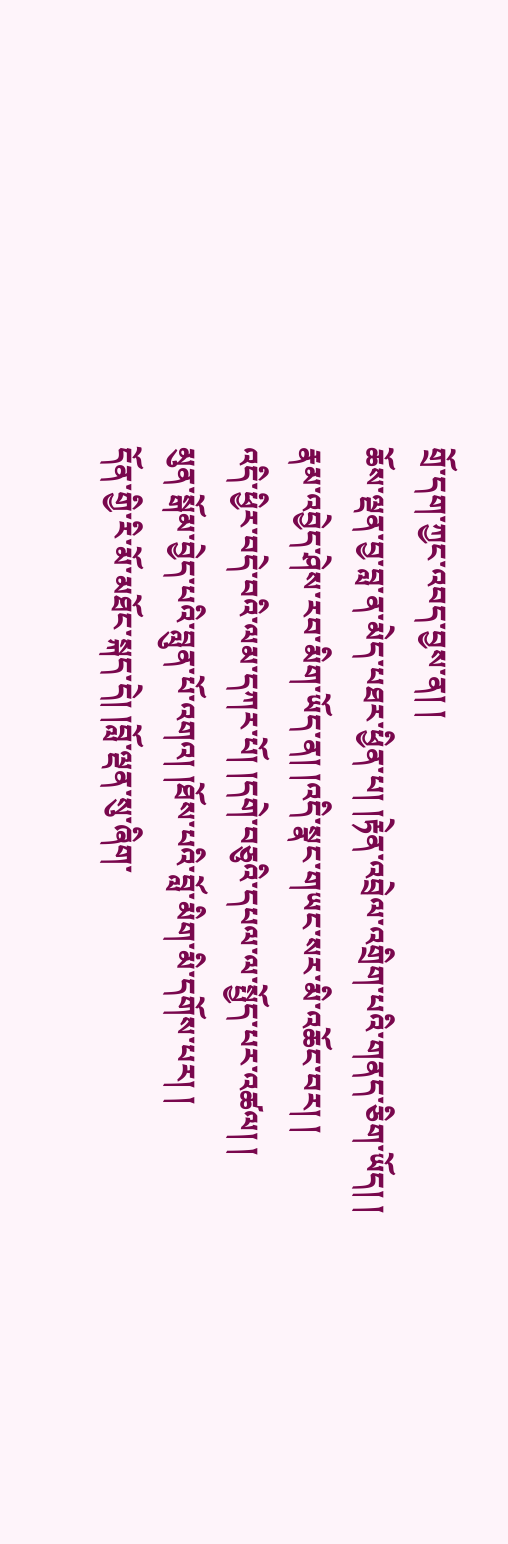གྲོ་དག་ཀྱང་འབད་བྱས་ན། །
ཆོས་ལྡན་བྱ་བླ་ན་མེད་པཐར་ཕྱིན་པ། །རྟེན་འབྲེལ་འགྲིག་པའི་གནད་ཅིག་ཡོད། །
རྣམ་འབྱེད་ཤེས་རབ་མིག་ཡོད་ན། །འདི་སྣང་གཡང་སར་མི་འཆོང་བར། །
འདི་ཕྱིར་བདེ་བའི་ལམ་དཀར་པོ། །དགེ་བཅུའི་དཔལ་ལ་སྤྱོད་པར་འཚལ། །
མུན་སྒོམ་བྱེད་པའི་བླུན་པོ་འགའ། །ཐོས་པའི་བློ་མིག་མི་དགོས་པར། །
དོན་གྱི་རི་མོ་མཐོང་སྐད་དེ། །བློ་ལྡན་སུ་ཞིག་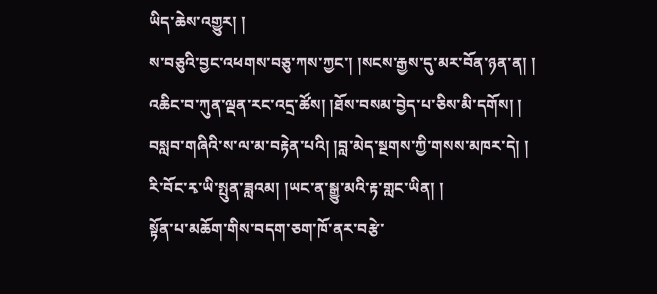ཡིད་ཆེས་འགྱུར། །
ས་བཅུའི་བྱང་འཕགས་བཅུ་ཀས་ཀྱང་། །སངས་རྒྱས་དུ་མར་བོན་ཉན་ན། །
འཆིང་བ་ཀུན་ལྡན་རང་འདྲ་ཚོས། །ཐོས་བསམ་བྱེད་པ་ཅིས་མི་དགོས། །
བསླབ་གཞིའི་ས་ལ་མ་བརྟེན་པའི། །བླ་མེད་སྔགས་ཀྱི་གསས་མཁར་དེ། །
རི་བོང་རྭ་ཡི་སྤུན་ཟླའམ། །ཡང་ན་སྒྱུ་མའི་རྟ་གླང་ཡིན། །
སྟོན་པ་མཆོག་གིས་བདག་ཅག་ཁོ་ནར་བརྩེ་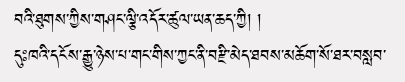བའི་ཐུགས་ཀྱིས་གཤང་ལྕི་འདོར་ཚུལ་ཡན་ཆད་ཀྱི། །
དུཿཁའི་དངོས་རྒྱུ་ཉེས་པ་གང་གིས་ཀྱང་ནི་བརྫི་མེད་ཐབས་མཆོག་སོ་ཐར་བསླབ་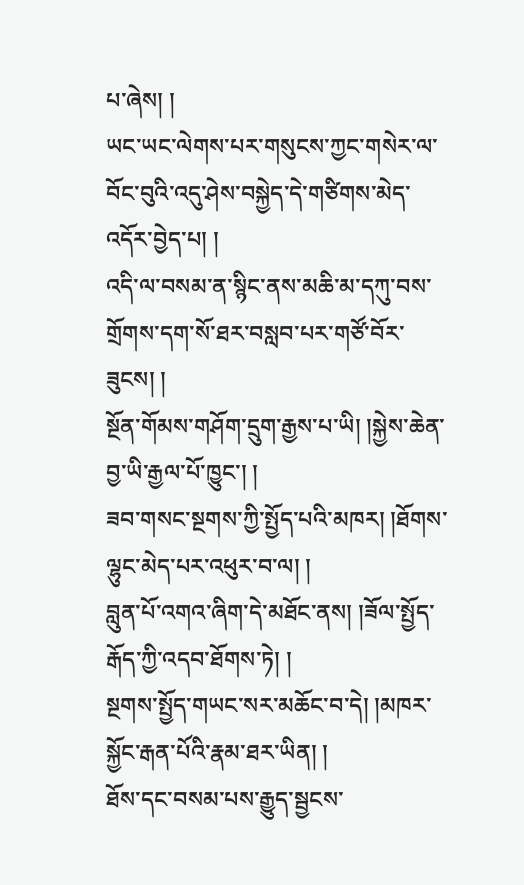པ་ཞེས། །
ཡང་ཡང་ལེགས་པར་གསུངས་ཀྱང་གསེར་ལ་བོང་བུའི་འདུ་ཤེས་བསྐྱེད་དེ་གཙིགས་མེད་འདོར་བྱེད་པ། །
འདི་ལ་བསམ་ན་སྙིང་ནས་མཆི་མ་དཀུ་བས་གྲོགས་དག་སོ་ཐར་བསླབ་པར་གཙོ་བོར་ཟུངས། །
སྔོན་གོམས་གཤོག་དྲུག་རྒྱས་པ་ཡི། །སྐྱེས་ཆེན་བྱ་ཡི་རྒྱལ་པོ་ཁྱུང་། །
ཟབ་གསང་སྔགས་ཀྱི་སྤྱོད་པའི་མཁར། །ཐོགས་ལྷུང་མེད་པར་འཕུར་བ་ལ། །
བླུན་པོ་འགའ་ཞིག་དེ་མཐོང་ནས། །ཟོལ་སྤྱོད་རྒོད་ཀྱི་འདབ་ཐོགས་ཏེ། །
སྔགས་སྤྱོད་གཡང་སར་མཆོང་བ་དེ། །མཁར་སྐྱོང་རྒན་པོའི་རྣམ་ཐར་ཡིན། །
ཐོས་དང་བསམ་པས་རྒྱུད་སྦྱངས་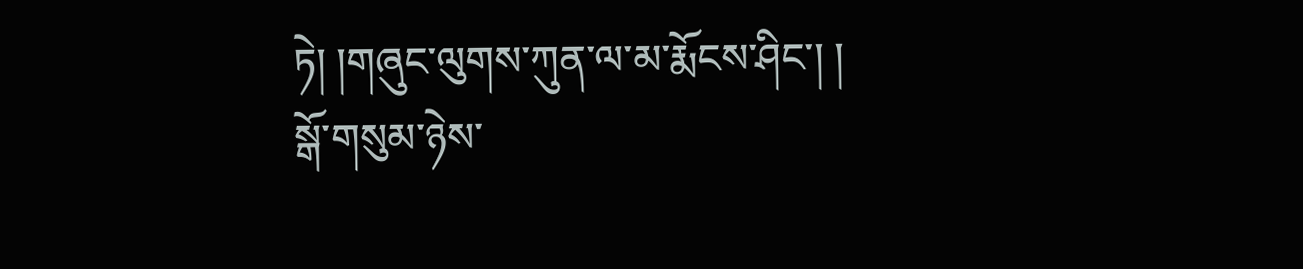ཏེ། །གཞུང་ལུགས་ཀུན་ལ་མ་རྨོངས་ཤིང་། །
སྒོ་གསུམ་ཉེས་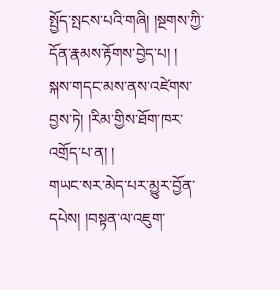སྤྱོད་སྤངས་པའི་གཞི། །སྔགས་ཀྱི་དོན་རྣམས་རྟོགས་བྱེད་པ། །
སྐས་གདང་མས་ནས་འཛེགས་བྱས་ཏེ། །རིམ་གྱིས་ཐོག་ཁར་འགྲོད་པ་ན། །
གཡང་སར་མེད་པར་མྱུར་བྱོན་དཔེས། །བསྟན་ལ་འཇུག་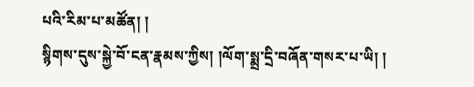པའི་རིམ་པ་མཚོན། །
སྙིགས་དུས་སྐྱེ་བོ་ངན་རྣམས་ཀྱིས། །ལོག་སྨྲ་དྲི་བཞོན་གསར་པ་ཡི། །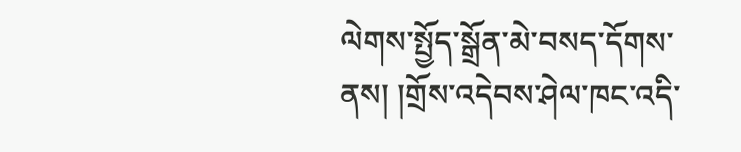ལེགས་སྤྱོད་སྒྲོན་མེ་བསད་དོགས་ནས། །གྲོས་འདེབས་ཤེལ་ཁང་འདི་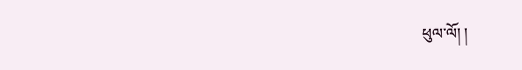ཕུལ་ལོ། །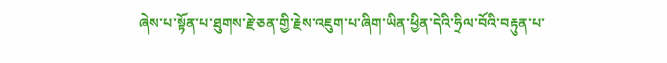ཞེས་པ་སྟོན་པ་ཐུགས་རྗེ་ཅན་གྱི་རྗེས་འཇུག་པ་ཞིག་ཡིན་ཕྱིན་དེའི་ཧྲིལ་བོའི་བརྟུན་པ་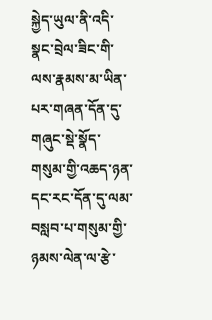སྐྱེད་ཡུལ་ནི་འདི་སྣང་བྲེལ་ཟིང་གི་ལས་རྣམས་མ་ཡིན་པར་གཞན་དོན་དུ་གཞུང་སྡེ་སྣོད་གསུམ་གྱི་འཆད་ཉན་དང་རང་དོན་དུ་ལམ་བསླབ་པ་གསུམ་གྱི་ཉམས་ལེན་ལ་རྩེ་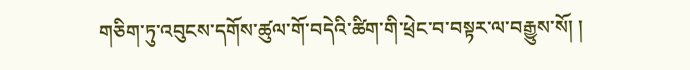གཅིག་ཏུ་འབུངས་དགོས་ཚུལ་གོ་བདེའི་ཚིག་གི་ཕྲེང་བ་བསྟར་ལ་བརྒྱུས་སོ། །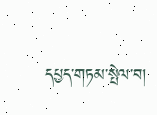དཔྱད་གཏམ་སྤེལ་བ།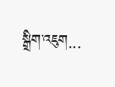སྒྲིག་འཇུག...